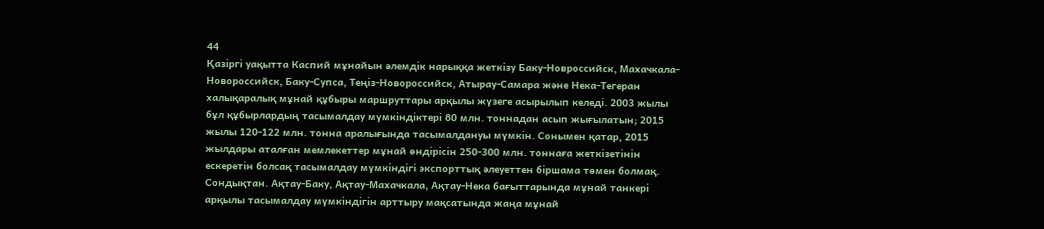44
Қазіргі уақытта Каспий мұнайын әлемдік нарыққа жеткізу Баку-Новроссийск, Махачкала-
Новороссийск, Баку-Супса, Теңіз-Новороссийск, Атырау-Самара және Нека-Тегеран
халықаралық мұнай құбыры маршруттары арқылы жүзеге асырылып келеді. 2003 жылы
бұл құбырлардың тасымалдау мүмкіндіктері 80 млн. тоннадан асып жығылатын; 2015
жылы 120-122 млн. тонна аралығында тасымалдануы мүмкін. Сонымен қатар, 2015
жылдары аталған мемлекеттер мұнай өндірісін 250-300 млн. тоннаға жеткізетінін
ескеретін болсақ тасымалдау мүмкіндігі экспорттық әлеуеттен біршама төмен болмақ.
Сондықтан. Ақтау-Баку, Ақтау-Махачкала, Ақтау-Нека бағыттарында мұнай танкері
арқылы тасымалдау мүмкіндігін арттыру мақсатында жаңа мұнай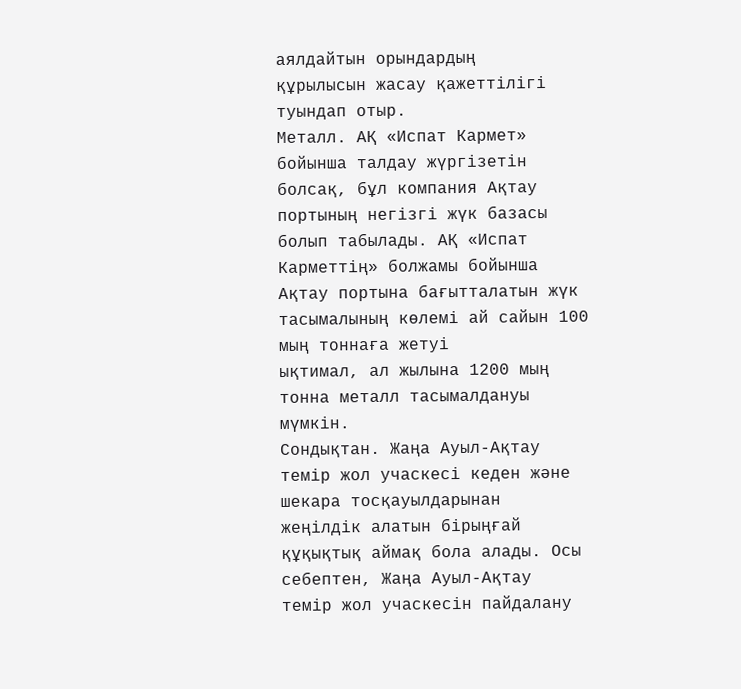аялдайтын орындардың
құрылысын жасау қажеттілігі туындап отыр.
Металл. АҚ «Испат Кармет» бойынша талдау жүргізетін болсақ, бұл компания Ақтау
портының негізгі жүк базасы болып табылады. АҚ «Испат Карметтің» болжамы бойынша
Ақтау портына бағытталатын жүк тасымалының көлемі ай сайын 100 мың тоннаға жетуі
ықтимал, ал жылына 1200 мың тонна металл тасымалдануы мүмкін.
Сондықтан. Жаңа Ауыл-Ақтау темір жол учаскесі кеден және шекара тосқауылдарынан
жеңілдік алатын бірыңғай құқықтық аймақ бола алады. Осы себептен, Жаңа Ауыл-Ақтау
темір жол учаскесін пайдалану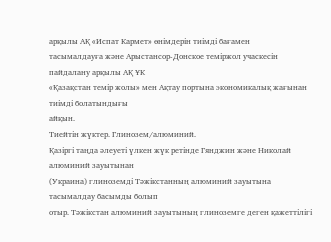арқылы АҚ «Испат Кармет» өнімдерін тиімді бағамен
тасымалдауға және Арыстансор-Донское теміржол учаскесін пайдалану арқылы АҚ ҰК
«Қазақстан темір жолы» мен Ақтау портына экономикалық жағынан тиімді болатындығы
айқын.
Тиейтін жүктер. Глинозем/алюминий.
Қазіргі таңда әлеуеті үлкен жүк ретінде Гянджин және Николай алюминий зауытынан
(Украина) глиноземді Тәжікстанның алюминий зауытына тасымалдау басымды болып
отыр. Тәжікстан алюминий зауытының глиноземге деген қажеттілігі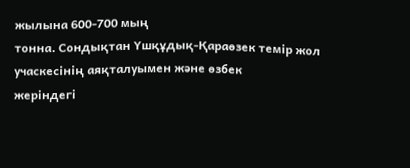жылына 600-700 мың
тонна. Сондықтан Үшқұдық-Қараөзек темір жол учаскесінің аяқталуымен және өзбек
жеріндегі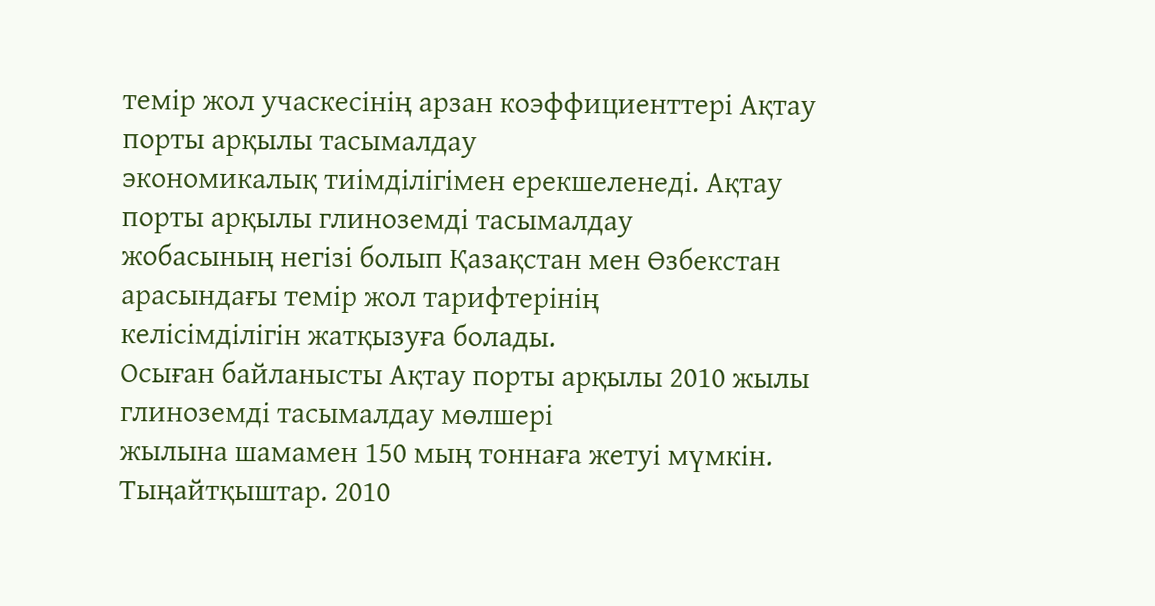темір жол учаскесінің арзан коэффициенттері Ақтау порты арқылы тасымалдау
экономикалық тиімділігімен ерекшеленеді. Ақтау порты арқылы глиноземді тасымалдау
жобасының негізі болып Қазақстан мен Өзбекстан арасындағы темір жол тарифтерінің
келісімділігін жатқызуға болады.
Осыған байланысты Ақтау порты арқылы 2010 жылы глиноземді тасымалдау мөлшері
жылына шамамен 150 мың тоннаға жетуі мүмкін.
Тыңайтқыштар. 2010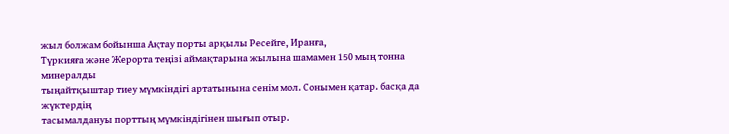жыл болжам бойынша Ақтау порты арқылы Ресейге, Иранға,
Түркияға және Жерорта теңізі аймақтарына жылына шамамен 150 мың тонна минералды
тыңайтқыштар тиеу мүмкіндігі артатынына сенім мол. Сонымен қатар. басқа да жүктердің
тасымалдануы порттың мүмкіндігінен шығып отыр.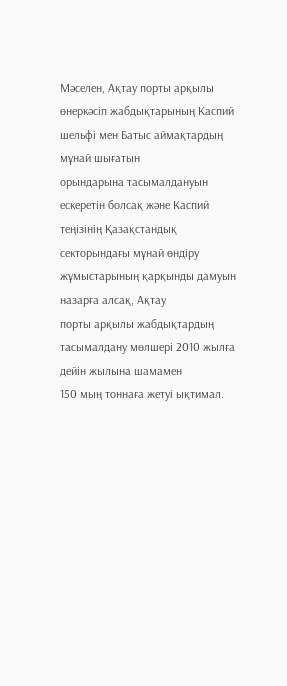Мәселен, Ақтау порты арқылы
өнеркәсіп жабдықтарының Каспий шельфі мен Батыс аймақтардың мұнай шығатын
орындарына тасымалдануын ескеретін болсақ және Каспий теңізінің Қазақстандық
секторындағы мұнай өндіру жұмыстарының қарқынды дамуын назарға алсақ, Ақтау
порты арқылы жабдықтардың тасымалдану мөлшері 2010 жылға дейін жылына шамамен
150 мың тоннаға жетуі ықтимал.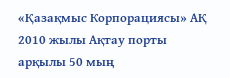«Қазақмыс Корпорациясы» АҚ 2010 жылы Ақтау порты арқылы 50 мың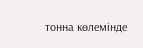тонна көлемінде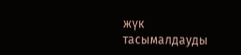жүк тасымалдауды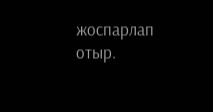жоспарлап отыр.